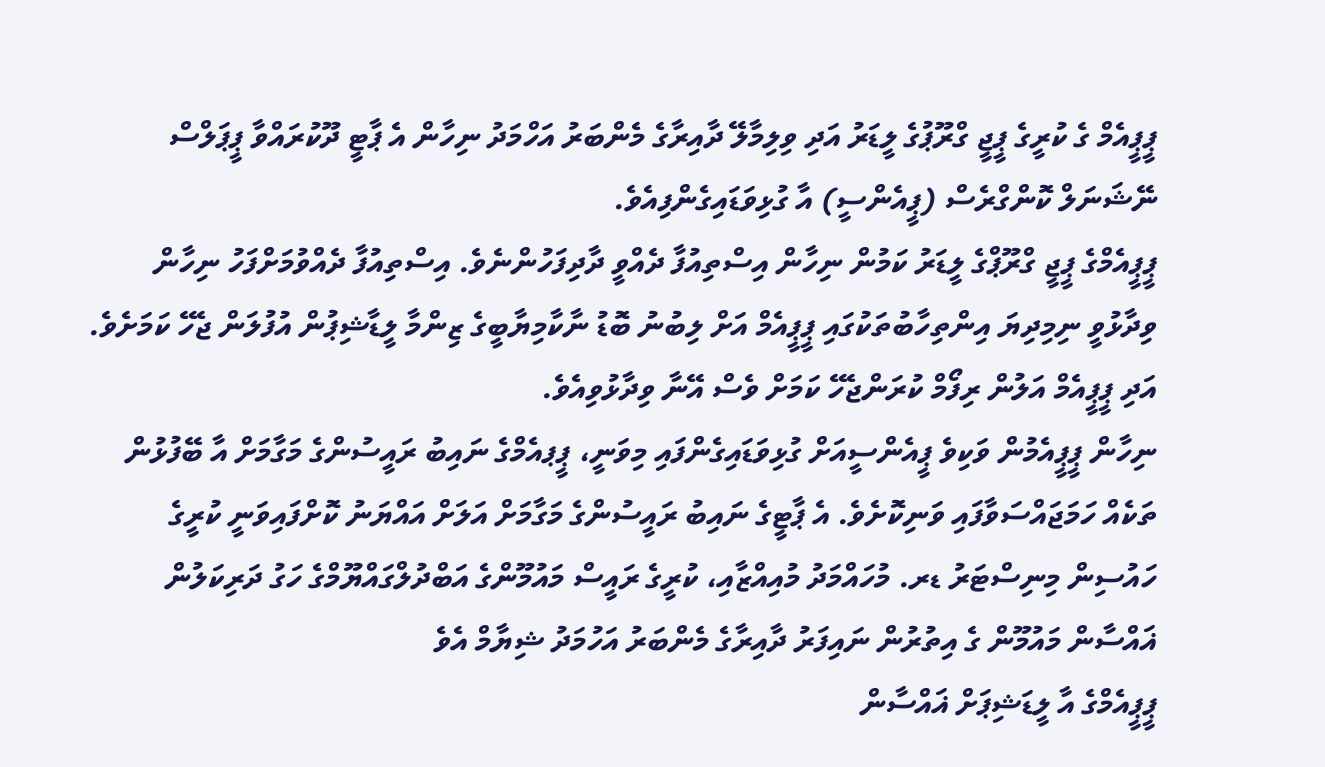ޕީޕީއެމް ގެ ކުރީގެ ޕީޖީ ގްރޫޕުގެ ލީޑަރު އަދި ވިލިމާލޭ ދާއިރާގެ މެންބަރު އަހްމަދު ނިހާން އެ ޕާޓީ ދޫކުރައްވާ ޕީޕަލްސް ނޭޝަނަލް ކޮންގްރެސް (ޕީއެންސީ) އާ ގުޅިވަޑައިގެންފިއެވެ.
ޕީޕީއެމްގެ ޕީޖީ ގްރޫޕްގެ ލީޑަރު ކަމުން ނިހާން އިސްތިއުފާ ދެއްވީ ދާދިފަހުންނެވެ. އިސްތިއުފާ ދެއްވުމަށްފަހު ނިހާން ވިދާޅުވީ ނިމިދިޔަ އިންތިހާބުތަކުގައި ޕީޕީއެމް އަށް ލިބުނު ބޮޑު ނާކާމިޔާބީގެ ޒިންމާ ލީޑާޝިޕުން އުފުލަން ޖެހޭ ކަމަށެވެ. އަދި ޕީޕީއެމް އަލުން ރިފޯމް ކުރަންޖެހޭ ކަމަށް ވެސް އޭނާ ވިދާޅުވިއެވެ.
ނިހާން ޕީޕީއެމުން ވަކިވެ ޕީއެންސީއަށް ގުޅިވަޑައިގެންފައި މިވަނީ، ޕީޕއެމްގެ ނައިބު ރައީސުންގެ މަގާމަށް އާ ބޭފުޅުން ތަކެއް ހަމަޖައްސަވާފައި ވަނިކޮށެވެ. އެ ޕާޓީގެ ނައިބު ރައީސުންގެ މަގާމަށް އަލަށް އައްޔަނު ކޮށްފައިވަނީ ކުރީގެ ހައުސިން މިނިސްޓަރު ޑރ. މުހައްމަދު މުއިއްޒާއި، ކުރީގެ ރައީސް މައުމޫންގެ އަބްދުލްގައްޔޫމްގެ ހަގު ދަރިކަލުން ޣައްސާން މައުމޫން ގެ އިތުރުން ނައިފަރު ދާއިރާގެ މެންބަރު އަހުމަދު ޝިޔާމް އެވެ
ޕީޕީއެމްގެ އާ ލީޑަޝިޕަށް ޣައްސާން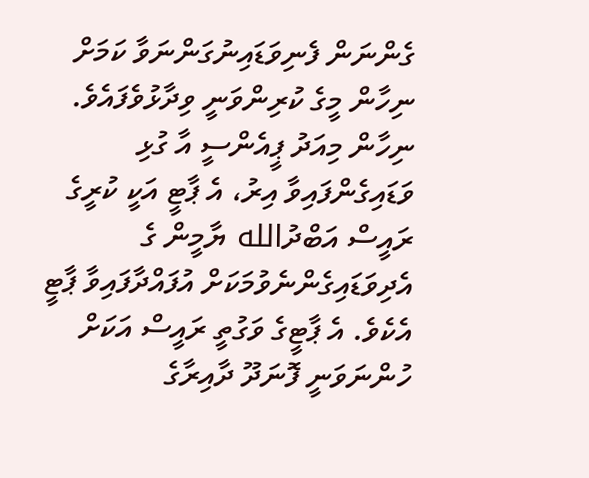ގެންނަން ފެނިވަޑައިނުގަންނަވާ ކަމަށް ނިހާން މީގެ ކުރިންވަނީ ވިދާޅުވެފައެވެ.
ނިހާން މިއަދު ޕީއެންސީ އާ ގުޅި ވަޑައިގެންފައިވާ އިރު، އެ ޕާޓީ އަކީ ކުރީގެ ރައީސް އަބްދުالله ޔާމީން ގެ އެދިވަޑައިގެންނެވުމަކަށް އުފައްދާފައިވާ ޕާޓީ އެކެވެ. އެ ޕާޓީގެ ވަގުތީ ރައީސް އަކަށް ހުންނަވަނީ ފޮނަދޫ ދާއިރާގެ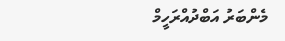މެންބަރު އަބްދުއްރަހީމް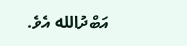އަބްދުالله އެވެ.